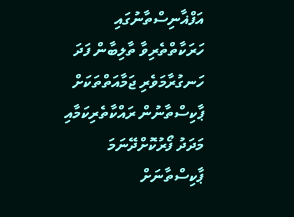އަފްޣާނިސްތާނުގައި ހަރަކާތްތެރިވާ ތާލިބާން ފަދަ ހަނގުރާމަވެރި ޖަމާއަތްތަކަށް ޕާކިސްތާނުން ރައްކާތެރިކަމާއި މަދަދު ފޯރުކޮށްދޭނަމަ ޕާކިސްތާނަށް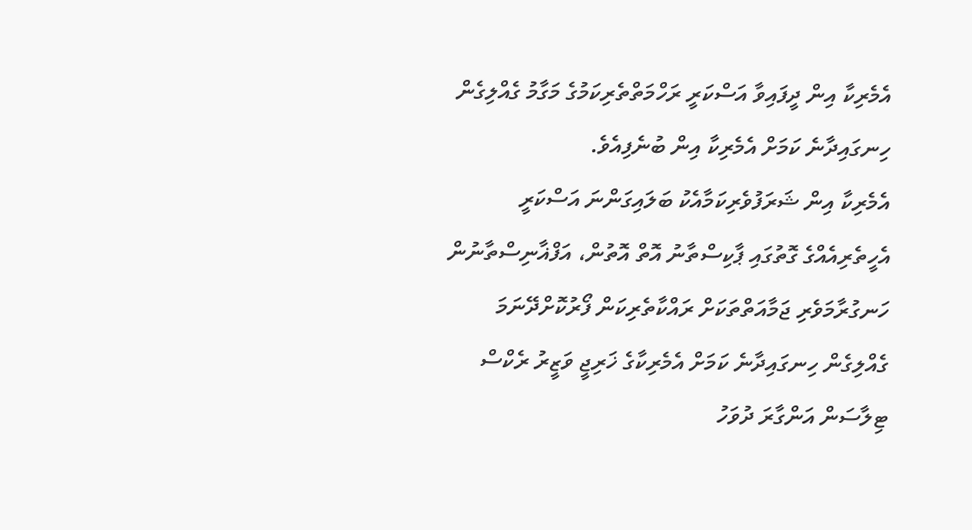އެމެރިކާ އިން ދީފައިވާ އަސްކަރީ ރަހްމަތްތެރިކަމުގެ މަގާމު ގެއްލިގެން ހިނގައިދާނެ ކަމަށް އެމެރިކާ އިން ބުނެފިއެވެ.
އެމެރިކާ އިން ޝަރަފުވެރިކަމާއެކު ބަލައިގަންނަ އަސްކަރީ އެހީތެރިއެއްގެ ގޮތުގައި ޕާކިސްތާނު އޮތް އޮތުން، އަފްޣާނިސްތާނުން ހަނގުރާމަވެރި ޖަމާއަތްތަކަށް ރައްކާތެރިކަން ފޯރުކޮށްދޭނަމަ ގެއްލިގެން ހިނގައިދާނެ ކަމަށް އެމެރިކާގެ ޚަރިޖީ ވަޒީރު ރެކްސް ޓިލާސަން އަންގާރަ ދުވަހު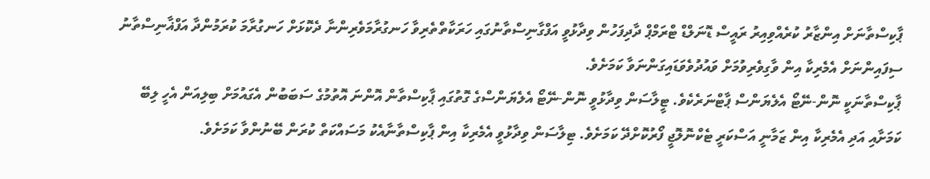ޕާކިސްތާނަށް އިންޒާރު ކުރެއްވިއިރު ރައީސް ޑޮނަލްޑް ޓްރަމްޕް ދާދިފަހުން ވިދާޅުވީ އަފްގާނިސްތާނުގައި ހަރަކާތްތެރިވާ ހަނގުރާމަވެރިންނާ ދެކޮޅަށް ހަނގުރާމަ ކުރަމުންދާ އަފްޣާނިސްތާނު ސިފައިންނަށް އެމެރިކާ އިން ވާގިވެރިވުމަށް ވައުދުވެވަޑައިގަންނަވާ ކަމަށެވެ.
ޕާކިސްތާނަކީ ނޮން-ނޭޓޯ އެލެޔަންސް ޕާޓްނަރެކެވެ. ޓީލާސަން ވިދާޅުވީ ނޮން-ނޭޓޯ އެލެޔަންސްގެ ގޮތުގައި ޕާކިސްތާން އޮންނަ އޮތުމުގެ ސަބަބުން އެގައުމަށް ބިލިއަން އެހީ ލިބޭ ކަމަށާއި އަދި އެމެރިކާ އިން ޒަމާނީ އަސްކަރީ ޓެކްނޮލޮޖީ ފޯރުކޮށްދޭ ކަމަށެވެ. ޓިލާސަން ވިދާޅުވީ އެމެރިކާ އިން ޕާކިސްތާނާއެކު މަސައްކަތް ކުރަން ބޭނުންވާ ކަމަށެވެ.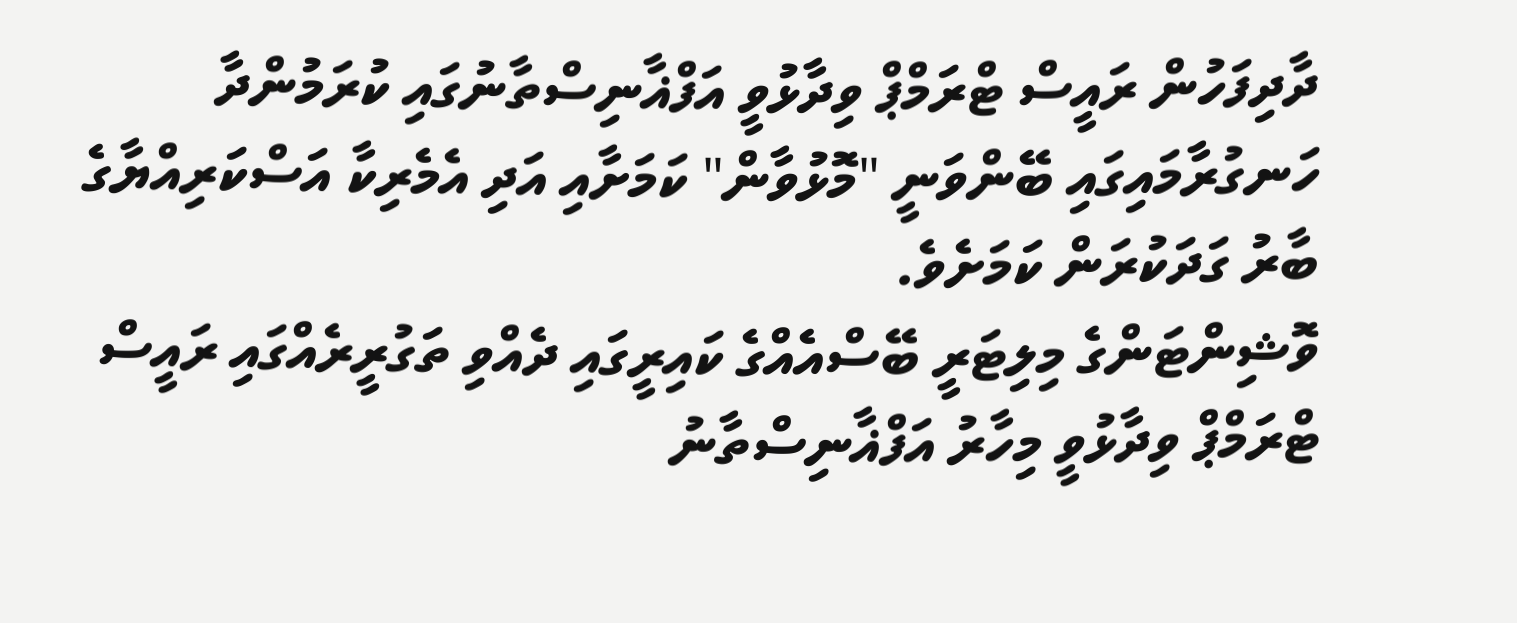ދާދިފަހުން ރައީސް ޓްރަމްޕް ވިދާޅުވީ އަފްޣާނިސްތާނުގައި ކުރަމުންދާ ހަނގުރާމައިގައި ބޭންވަނީ "މޮޅުވާން" ކަމަށާއި އަދި އެމެރިކާ އަސްކަރިއްޔާގެ ބާރު ގަދަކުރަން ކަމަށެވެ.
ވޮޝިންޓަންގެ މިލިޓަރީ ބޭސްއެއްގެ ކައިރީގައި ދެއްވި ތަގުރީރެއްގައި ރައީސް ޓްރަމްޕް ވިދާޅުވީ މިހާރު އަފްޣާނިސްތާނު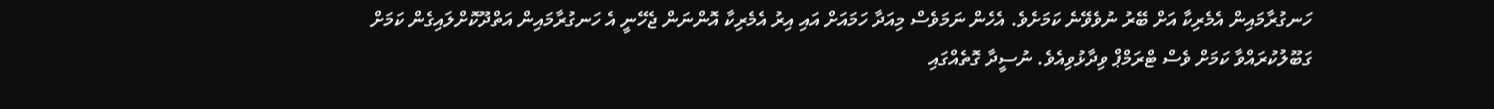ހަނގުރާމައިން އެމެރިކާ އަށް ބޭރު ނުވެވޭނެ ކަމަށެވެ. އެހެން ނަމަވެސް މިއަދާ ހަމައަށް އައި އިރު އެމެރިކާ އޮންނަން ޖެހޭނީ އެ ހަނގުރާމައިން އަތްދޫކޮށްލައިގެން ކަމަށް ގަބޫލުކުރައްވާ ކަމަށް ވެސް ޓްރަމްޕް ވިދާޅުވިއެވެ. ނުސީދާ ގޮތެއްގައި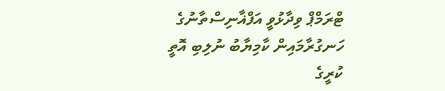ޓްރަމްޕް ވިދާޅުވީ އަފްޣާނިސްތާނުގެ ހަނގުރާމައިން ކާމިޔާބު ނުލިބި އޮތީ ކުރީގެ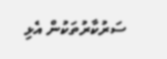ސަރުކާރުތަކުން އެޅި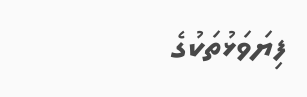ފިޔަވަޅުތަކުގެ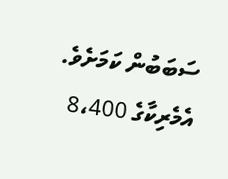ސަބަބުން ކަމަށެވެ.
އެމެރިކާގެ 8،400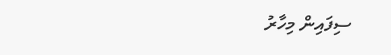ސިފައިން މިހާރު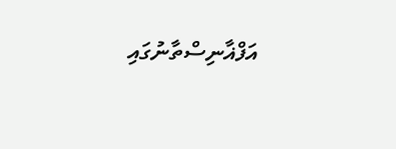އަފްޣާނިސްތާނުގައި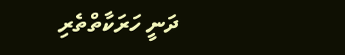ދަނީ ހަރަކާތްތެރި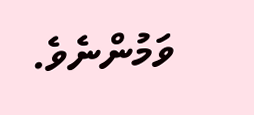ވަމުންނެވެ.